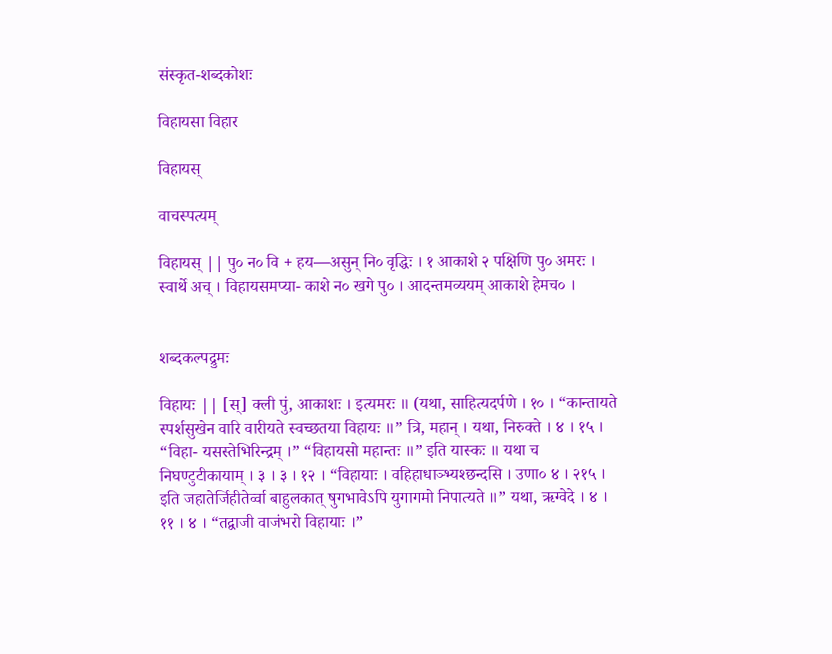संस्कृत-शब्दकोशः

विहायसा विहार

विहायस्

वाचस्पत्यम्

विहायस् || पु० न० वि + हय—असुन् नि० वृद्धिः । १ आकाशे २ पक्षिणि पु० अमरः । स्वार्थे अच् । विहायसमप्या- काशे न० खगे पु० । आदन्तमव्ययम् आकाशे हेमच० ।


शब्दकल्पद्रुमः

विहायः || [स्] क्ली पुं, आकाशः । इत्यमरः ॥ (यथा, साहित्यदर्पणे । १० । “कान्तायते स्पर्शसुखेन वारि वारीयते स्वच्छतया विहायः ॥” त्रि, महान् । यथा, निरुक्ते । ४ । १५ । “विहा- यसस्तेभिरिन्द्रम् ।” “विहायसो महान्तः ॥” इति यास्कः ॥ यथा च निघण्टुटीकायाम् । ३ । ३ । १२ । “विहायाः । वहिहाधाञ्भ्यश्छन्दसि । उणा० ४ । २१५ । इति जहातेर्जिहीतेर्व्वा बाहुलकात् षुगभावेऽपि युगागमो निपात्यते ॥” यथा, ऋग्वेदे । ४ । ११ । ४ । “तद्वाजी वाजंभरो विहायाः ।”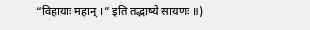“विहायाः महान् ।” इति तद्भाष्ये सायणः ॥)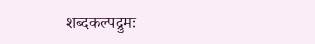शब्दकल्पद्रुमः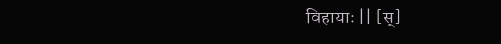विहायाः || [स्]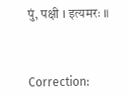पुं, पक्षी । इत्यमरः ॥



Correction: